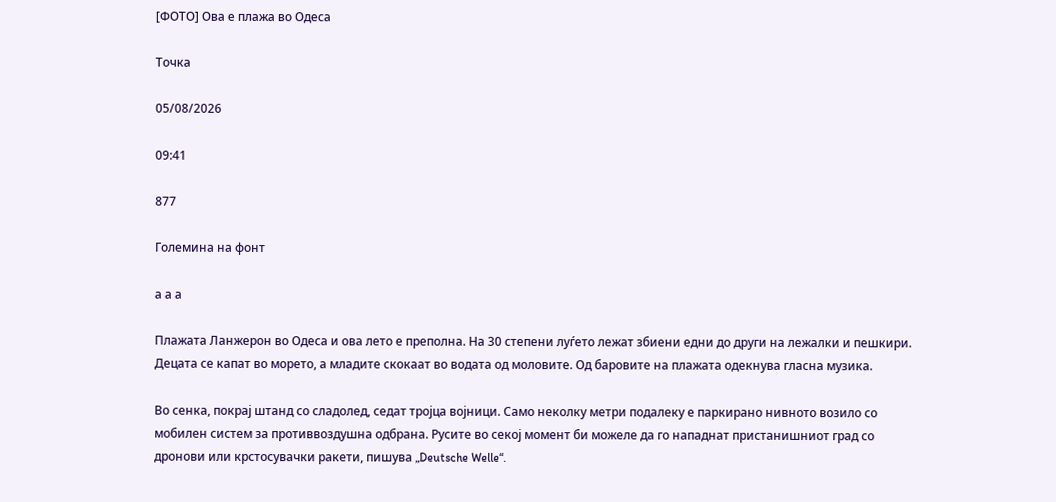[ФОТО] Ова е плажа во Одеса

Точка

05/08/2026

09:41

877

Големина на фонт

а а а

Плажата Ланжерон во Одеса и ова лето е преполна. На 30 степени луѓето лежат збиени едни до други на лежалки и пешкири. Децата се капат во морето, а младите скокаат во водата од моловите. Од баровите на плажата одекнува гласна музика.

Во сенка, покрај штанд со сладолед, седат тројца војници. Само неколку метри подалеку е паркирано нивното возило со мобилен систем за противвоздушна одбрана. Русите во секој момент би можеле да го нападнат пристанишниот град со дронови или крстосувачки ракети, пишува „Deutsche Welle“.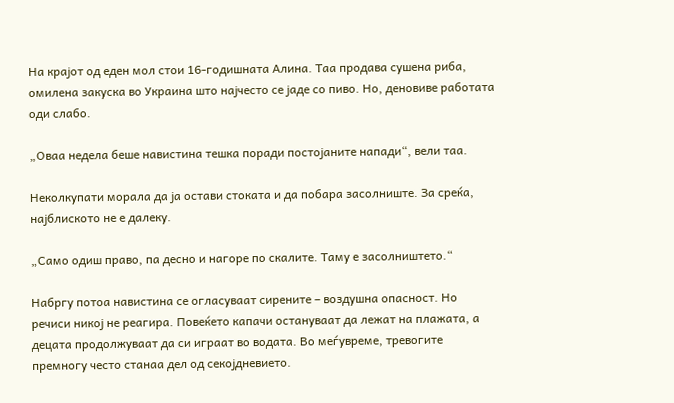На крајот од еден мол стои 16-годишната Алина. Таа продава сушена риба, омилена закуска во Украина што најчесто се јаде со пиво. Но, деновиве работата оди слабо.

„Оваа недела беше навистина тешка поради постојаните напади“, вели таа.

Неколкупати морала да ја остави стоката и да побара засолниште. За среќа, најблиското не е далеку.

„Само одиш право, па десно и нагоре по скалите. Таму е засолништето.“

Набргу потоа навистина се огласуваат сирените – воздушна опасност. Но речиси никој не реагира. Повеќето капачи остануваат да лежат на плажата, а децата продолжуваат да си играат во водата. Во меѓувреме, тревогите премногу често станаа дел од секојдневието.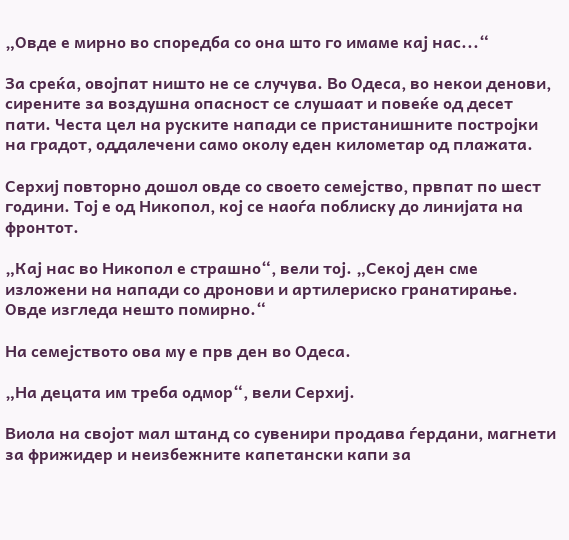„Овде е мирно во споредба со она што го имаме кај нас...“

За среќа, овојпат ништо не се случува. Во Одеса, во некои денови, сирените за воздушна опасност се слушаат и повеќе од десет пати. Честа цел на руските напади се пристанишните постројки на градот, оддалечени само околу еден километар од плажата.

Серхиј повторно дошол овде со своето семејство, првпат по шест години. Тој е од Никопол, кој се наоѓа поблиску до линијата на фронтот.

„Кај нас во Никопол е страшно“, вели тој. „Секој ден сме изложени на напади со дронови и артилериско гранатирање. Овде изгледа нешто помирно.“

На семејството ова му е прв ден во Одеса.

„На децата им треба одмор“, вели Серхиј.

Виола на својот мал штанд со сувенири продава ѓердани, магнети за фрижидер и неизбежните капетански капи за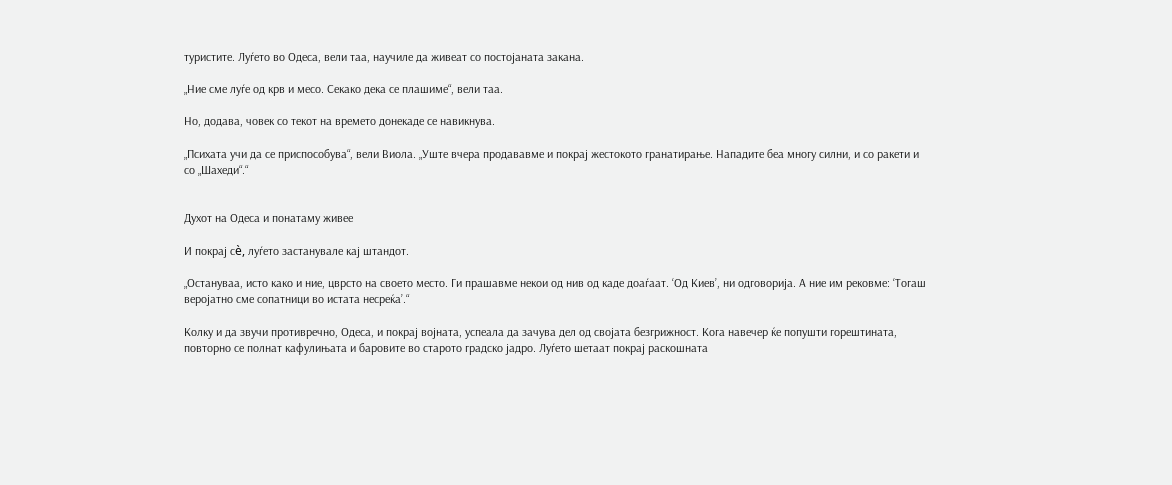туристите. Луѓето во Одеса, вели таа, научиле да живеат со постојаната закана.

„Ние сме луѓе од крв и месо. Секако дека се плашиме“, вели таа.

Но, додава, човек со текот на времето донекаде се навикнува.

„Психата учи да се приспособува“, вели Виола. „Уште вчера продававме и покрај жестокото гранатирање. Нападите беа многу силни, и со ракети и со „Шахеди“.“


Духот на Одеса и понатаму живее

И покрај сè, луѓето застанувале кај штандот.

„Остануваа, исто како и ние, цврсто на своето место. Ги прашавме некои од нив од каде доаѓаат. ‘Од Киев’, ни одговорија. А ние им рековме: ‘Тогаш веројатно сме сопатници во истата несреќа’.“

Колку и да звучи противречно, Одеса, и покрај војната, успеала да зачува дел од својата безгрижност. Кога навечер ќе попушти горештината, повторно се полнат кафулињата и баровите во старото градско јадро. Луѓето шетаат покрај раскошната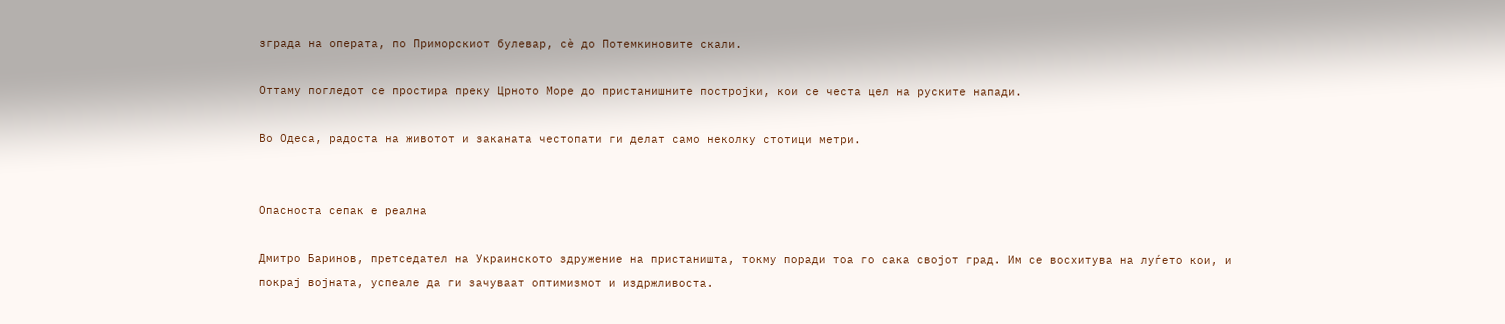зграда на операта, по Приморскиот булевар, сè до Потемкиновите скали.

Оттаму погледот се простира преку Црното Море до пристанишните постројки, кои се честа цел на руските напади.

Во Одеса, радоста на животот и заканата честопати ги делат само неколку стотици метри.


Опасноста сепак е реална

Дмитро Баринов, претседател на Украинското здружение на пристаништа, токму поради тоа го сака својот град. Им се восхитува на луѓето кои, и покрај војната, успеале да ги зачуваат оптимизмот и издржливоста.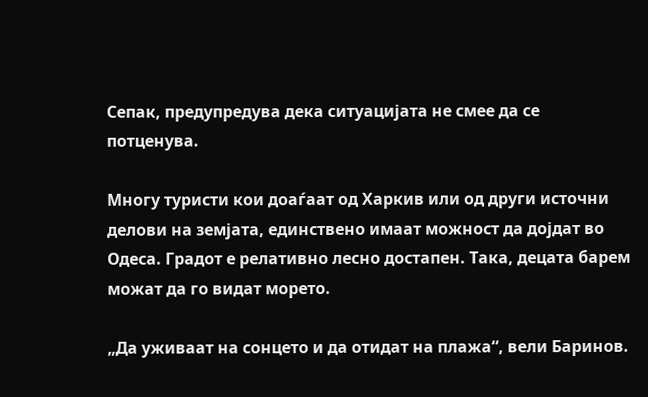Сепак, предупредува дека ситуацијата не смее да се потценува.

Многу туристи кои доаѓаат од Харкив или од други источни делови на земјата, единствено имаат можност да дојдат во Одеса. Градот е релативно лесно достапен. Така, децата барем можат да го видат морето.

„Да уживаат на сонцето и да отидат на плажа“, вели Баринов.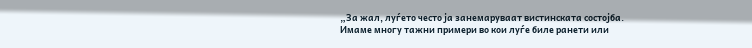„За жал, луѓето често ја занемаруваат вистинската состојба. Имаме многу тажни примери во кои луѓе биле ранети или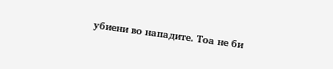убиени во нападите. Тоа не би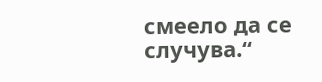смеело да се случува.“